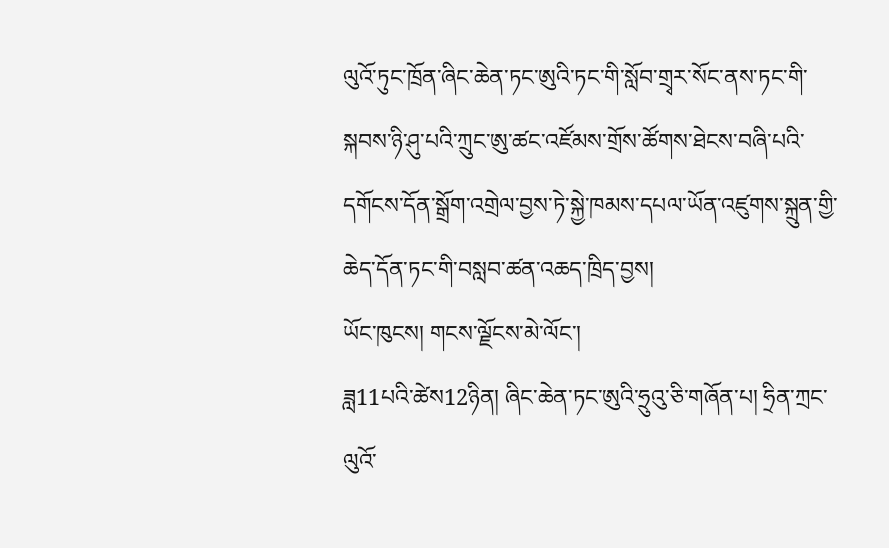ལུའོ་ཏུང་ཁྲོན་ཞིང་ཆེན་ཏང་ཨུའི་ཏང་གི་སློབ་གྲྭར་སོང་ནས་ཏང་གི་སྐབས་ཉི་ཤུ་པའི་ཀྲུང་ཨུ་ཚང་འཛོམས་གྲོས་ཚོགས་ཐེངས་བཞི་པའི་དགོངས་དོན་སྒྲོག་འགྲེལ་བྱས་ཏེ་སྐྱེ་ཁམས་དཔལ་ཡོན་འཛུགས་སྐྲུན་གྱི་ཆེད་དོན་ཏང་གི་བསླབ་ཚན་འཆད་ཁྲིད་བྱས།
ཡོང་ཁུངས། གངས་ལྗོངས་མེ་ལོང་།
ཟླ11པའི་ཚེས12ཉིན། ཞིང་ཆེན་ཏང་ཨུའི་ཧྲུའུ་ཅི་གཞོན་པ། ཧྲིན་ཀྲང་ལུའོ་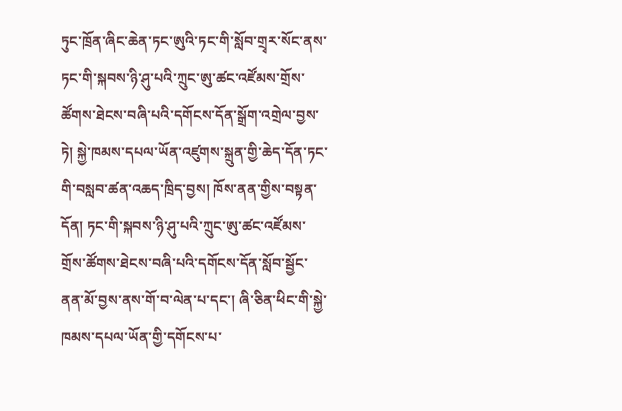ཏུང་ཁྲོན་ཞིང་ཆེན་ཏང་ཨུའི་ཏང་གི་སློབ་གྲྭར་སོང་ནས་ཏང་གི་སྐབས་ཉི་ཤུ་པའི་ཀྲུང་ཨུ་ཚང་འཛོམས་གྲོས་ཚོགས་ཐེངས་བཞི་པའི་དགོངས་དོན་སྒྲོག་འགྲེལ་བྱས་ཏེ། སྐྱེ་ཁམས་དཔལ་ཡོན་འཛུགས་སྐྲུན་གྱི་ཆེད་དོན་ཏང་གི་བསླབ་ཚན་འཆད་ཁྲིད་བྱས། ཁོས་ནན་གྱིས་བསྟན་དོན། ཏང་གི་སྐབས་ཉི་ཤུ་པའི་ཀྲུང་ཨུ་ཚང་འཛོམས་གྲོས་ཚོགས་ཐེངས་བཞི་པའི་དགོངས་དོན་སློབ་སྦྱོང་ནན་མོ་བྱས་ནས་གོ་བ་ལེན་པ་དང་། ཞི་ཅིན་ཕིང་གི་སྐྱེ་ཁམས་དཔལ་ཡོན་གྱི་དགོངས་པ་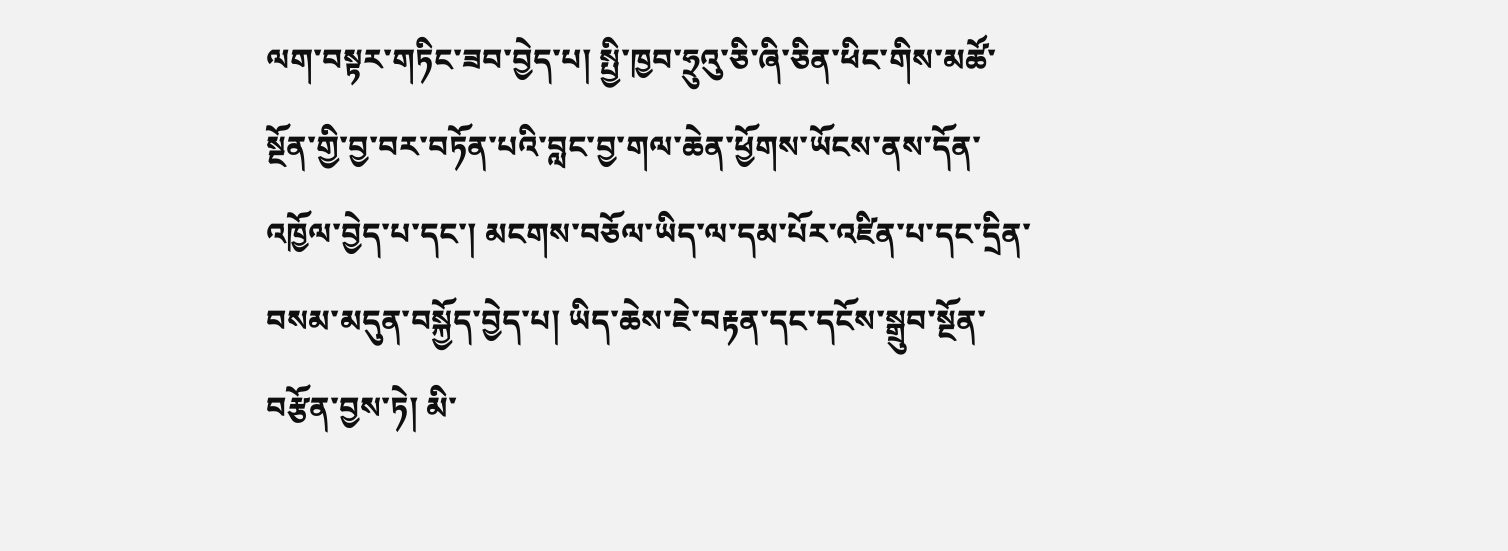ལག་བསྟར་གཏིང་ཟབ་བྱེད་པ། སྤྱི་ཁྱབ་ཧྲུའུ་ཅི་ཞི་ཅིན་ཕིང་གིས་མཚོ་སྔོན་གྱི་བྱ་བར་བཏོན་པའི་བླང་བྱ་གལ་ཆེན་ཕྱོགས་ཡོངས་ནས་དོན་འཁྱོལ་བྱེད་པ་དང་། མངགས་བཅོལ་ཡིད་ལ་དམ་པོར་འཛིན་པ་དང་དྲིན་བསམ་མདུན་བསྐྱོད་བྱེད་པ། ཡིད་ཆེས་ཇེ་བརྟན་དང་དངོས་སྒྲུབ་སྔོན་བརྩོན་བྱས་ཏེ། མི་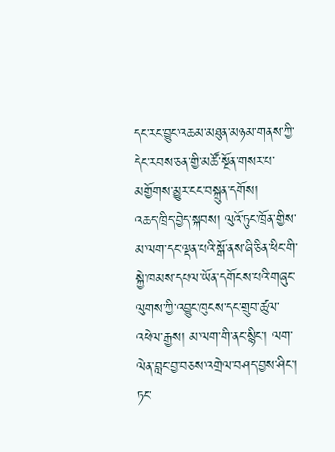དང་རང་བྱུང་འཆམ་མཐུན་མཉམ་གནས་ཀྱི་དེང་རབས་ཅན་གྱི་མཚོ་སྔོན་གསར་པ་མགྱོགས་མྱུར་ངང་བསྐྲུན་དགོས།
འཆད་ཁྲིད་བྱེད་སྐབས། ལུའོ་ཏུང་ཁྲོན་གྱིས་མ་ལག་དང་ལྡན་པའི་སྒོ་ནས་ཞི་ཅིན་ཕིང་གི་སྐྱེ་ཁམས་དཔལ་ཡོན་དགོངས་པའི་གཞུང་ལུགས་ཀྱི་འབྱུང་ཁུངས་དང་གྲུབ་ཚུལ་འཕེལ་རྒྱས། མ་ལག་གི་ནང་སྙིང་། ལག་ལེན་བླང་བྱ་བཅས་འགྲེལ་བཤད་བྱས་ཤིང་། ཏང་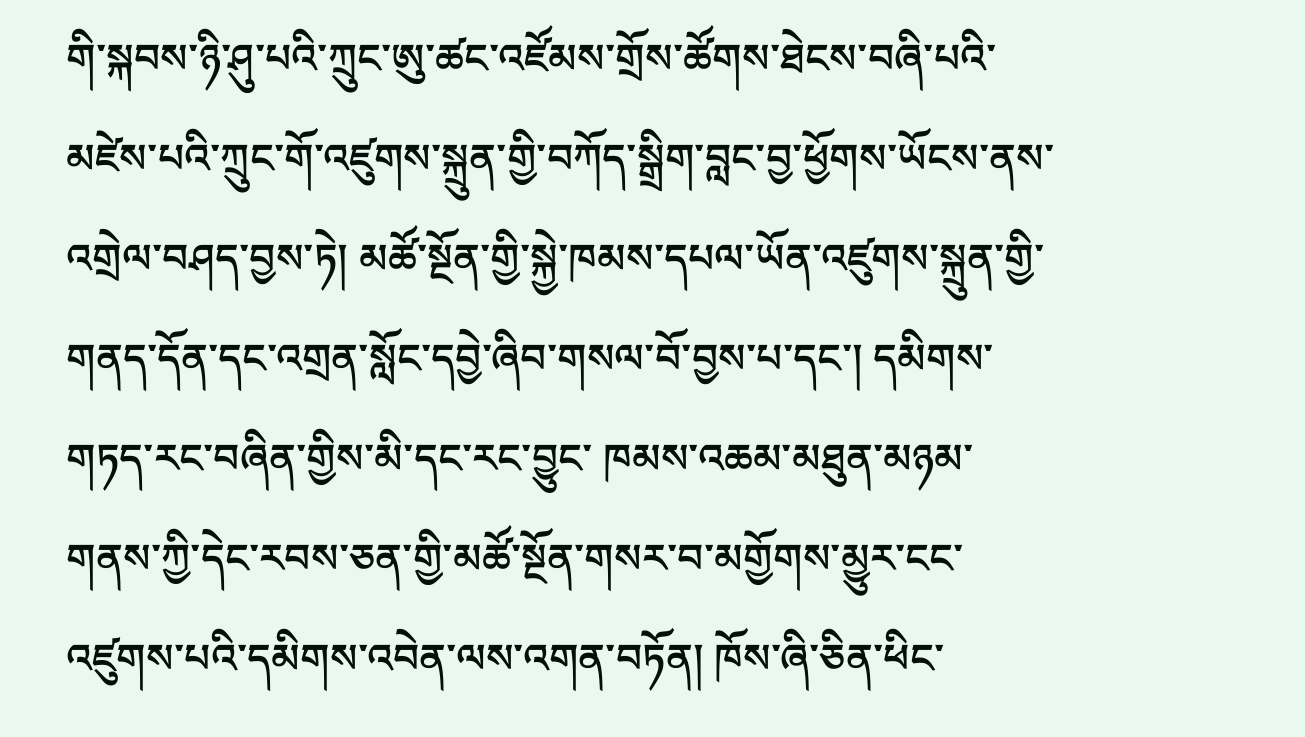གི་སྐབས་ཉི་ཤུ་པའི་ཀྲུང་ཨུ་ཚང་འཛོམས་གྲོས་ཚོགས་ཐེངས་བཞི་པའི་མཛེས་པའི་ཀྲུང་གོ་འཛུགས་སྐྲུན་གྱི་བཀོད་སྒྲིག་བླང་བྱ་ཕྱོགས་ཡོངས་ནས་འགྲེལ་བཤད་བྱས་ཏེ། མཚོ་སྔོན་གྱི་སྐྱེ་ཁམས་དཔལ་ཡོན་འཛུགས་སྐྲུན་གྱི་གནད་དོན་དང་འགྲན་སློང་དབྱེ་ཞིབ་གསལ་བོ་བྱས་པ་དང་། དམིགས་གཏད་རང་བཞིན་གྱིས་མི་དང་རང་བྱུང་ ཁམས་འཆམ་མཐུན་མཉམ་གནས་ཀྱི་དེང་རབས་ཅན་གྱི་མཚོ་སྔོན་གསར་བ་མགྱོགས་མྱུར་ངང་འཛུགས་པའི་དམིགས་འབེན་ལས་འགན་བཏོན། ཁོས་ཞི་ཅིན་ཕིང་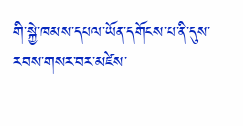གི་སྐྱེ་ཁམས་དཔལ་ཡོན་དགོངས་པ་ནི་དུས་རབས་གསར་བར་མཛེས་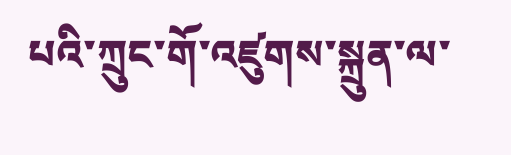པའི་ཀྲུང་གོ་འཛུགས་སྐྲུན་ལ་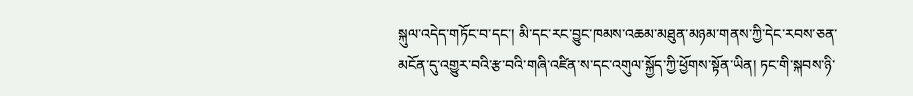སྐུལ་འདེད་གཏོང་བ་དང་། མི་དང་རང་བྱུང་ཁམས་འཆམ་མཐུན་མཉམ་གནས་ཀྱི་དེང་རབས་ཅན་མངོན་དུ་འགྱུར་བའི་རྩ་བའི་གཞི་འཛིན་ས་དང་འགུལ་སྐྱོད་ཀྱི་ཕྱོགས་སྟོན་ཡིན། ཏང་གི་སྐབས་ཉི་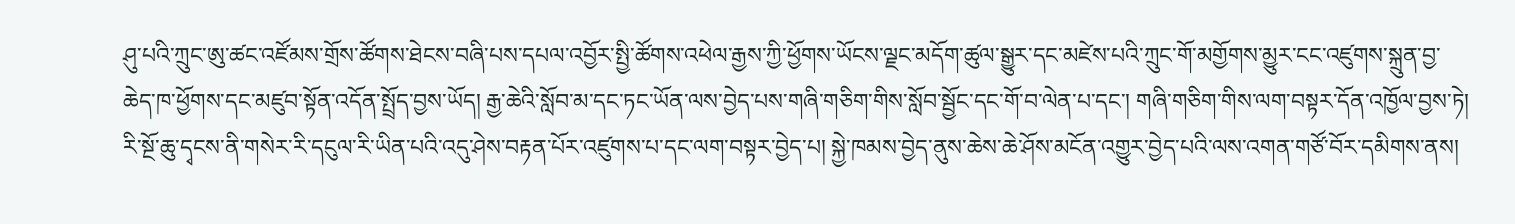ཤུ་པའི་ཀྲུང་ཨུ་ཚང་འཛོམས་གྲོས་ཚོགས་ཐེངས་བཞི་པས་དཔལ་འབྱོར་སྤྱི་ཚོགས་འཕེལ་རྒྱས་ཀྱི་ཕྱོགས་ཡོངས་ལྗང་མདོག་ཚུལ་སྒྱུར་དང་མཛེས་པའི་ཀྲུང་གོ་མགྱོགས་མྱུར་ངང་འཛུགས་སྐྲུན་བྱ་ཆེད་ཁ་ཕྱོགས་དང་མཛུབ་སྟོན་འདོན་སྤྲོད་བྱས་ཡོད། རྒྱ་ཆེའི་སློབ་མ་དང་ཏང་ཡོན་ལས་བྱེད་པས་གཞི་གཅིག་གིས་སློབ་སྦྱོང་དང་གོ་བ་ལེན་པ་དང་། གཞི་གཅིག་གིས་ལག་བསྟར་དོན་འཁྱོལ་བྱས་ཏེ། རི་སྔོ་ཆུ་དྭངས་ནི་གསེར་རི་དངུལ་རི་ཡིན་པའི་འདུ་ཤེས་བརྟན་པོར་འཛུགས་པ་དང་ལག་བསྟར་བྱེད་པ། སྐྱེ་ཁམས་བྱེད་ནུས་ཆེས་ཆེ་ཤོས་མངོན་འགྱུར་བྱེད་པའི་ལས་འགན་གཙོ་བོར་དམིགས་ནས།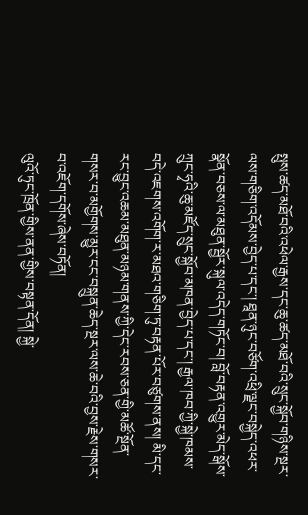སྤུས་ཚད་མཐོ་བའི་འཕེལ་རྒྱས་དང་ཆུ་ཚད་མཐོ་བའི་སྲུང་སྐྱོབ་གཉིས་སྔར་ལས་གཅིག་འདོམས་བྱེད་པ་དང་། ཐཱན་ཉུང་བཙོག་འཕྲི་ལྗང་བསྐྱེད་འཕར་སྣོན་བཅས་ལ་མཐུན་སྦྱོར་སྐུལ་འདེད་གཏོང་བ། བློ་བརྟན་འགྱུར་མེད་སྒོས་ཀྲུང་ཧྭའི་ཆུ་མཛོད་སྲུང་སྐྱོབ་མཁན་བྱེད་པ་དང་། རྒྱལ་ཁབ་ཀྱི་སྐྱེ་ཁམས་བདེ་འཇགས་འགོག་ར་མཐའ་གཅིག་ཏུ་བརྟན་པོར་བཙུགས་ནས། མི་དང་རང་བྱུང་འཆམ་མཐུན་མཉམ་གནས་ཀྱི་དེང་རབས་ཅན་གྱི་མཚོ་སྔོན་གསར་བ་མགྱོགས་མྱུར་ངང་བསྐྲུན་ཆེད་སྔར་ལས་ཆེ་བའི་བྱས་རྗེས་གསར་བ་འཇོག་དགོས་ཞེས་བཏོན།
ལུའོ་ཏུང་ཁྲོན་གྱིས་ནན་གྱིས་བསྟན་དོན། སྐྱེ་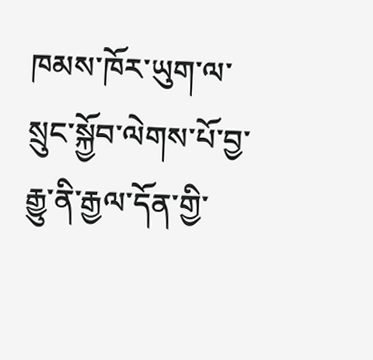ཁམས་ཁོར་ཡུག་ལ་སྲུང་སྐྱོབ་ལེགས་པོ་བྱ་རྒྱུ་ནི་རྒྱལ་དོན་གྱི་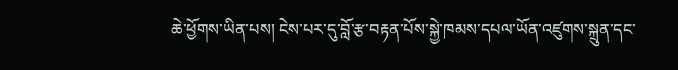ཆེ་ཕྱོགས་ཡིན་པས། ངེས་པར་དུ་བློ་རྩ་བརྟན་པོས་སྐྱེ་ཁམས་དཔལ་ཡོན་འཛུགས་སྐྲུན་དང་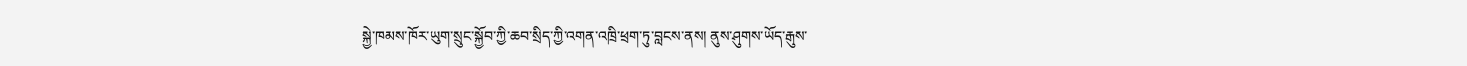སྐྱེ་ཁམས་ཁོར་ཡུག་སྲུང་སྐྱོབ་ཀྱི་ཆབ་སྲིད་ཀྱི་འགན་འཁྲི་ཕྲག་ཏུ་བླངས་ནས། ནུས་ཤུགས་ཡོད་རྒུས་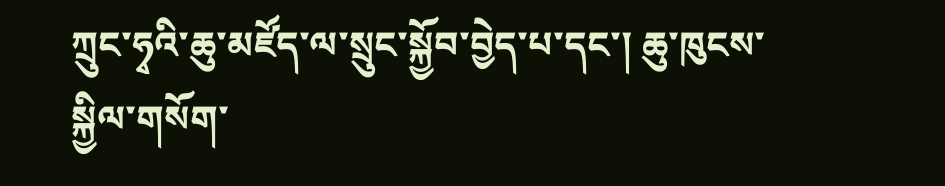ཀྲུང་ཧྭའི་ཆུ་མཛོད་ལ་སྲུང་སྐྱོབ་བྱེད་པ་དང་། ཆུ་ཁུངས་སྐྱིལ་གསོག་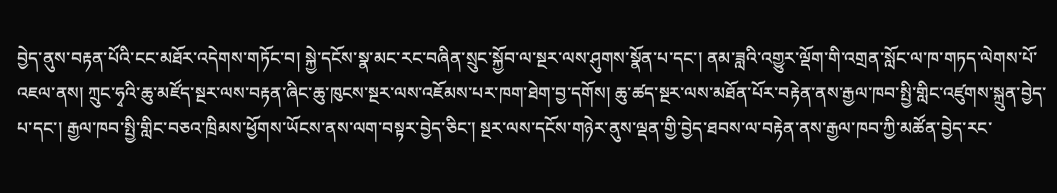བྱེད་ནུས་བརྟན་པོའི་ངང་མཐོར་འདེགས་གཏོང་བ། སྐྱེ་དངོས་སྣ་མང་རང་བཞིན་སྲུང་སྐྱོབ་ལ་སྔར་ལས་ཤུགས་སྣོན་པ་དང་། ནམ་ཟླའི་འགྱུར་ལྡོག་གི་འགྲན་སློང་ལ་ཁ་གཏད་ལེགས་པོ་འཇལ་ནས། ཀྲུང་ཧྭའི་ཆུ་མཛོད་སྔར་ལས་བརྟན་ཞིང་ཆུ་ཁུངས་སྔར་ལས་འཇོམས་པར་ཁག་ཐེག་བྱ་དགོས། ཆུ་ཚད་སྔར་ལས་མཐོན་པོར་བརྟེན་ནས་རྒྱལ་ཁབ་སྤྱི་གླིང་འཛུགས་སྐྲུན་བྱེད་པ་དང་། རྒྱལ་ཁབ་སྤྱི་གླིང་བཅའ་ཁྲིམས་ཕྱོགས་ཡོངས་ནས་ལག་བསྟར་བྱེད་ཅིང་། སྔར་ལས་དངོས་གཉེར་ནུས་ལྡན་གྱི་བྱེད་ཐབས་ལ་བརྟེན་ནས་རྒྱལ་ཁབ་ཀྱི་མཚོན་བྱེད་རང་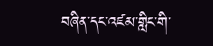བཞིན་དང་འཛམ་གླིང་གི་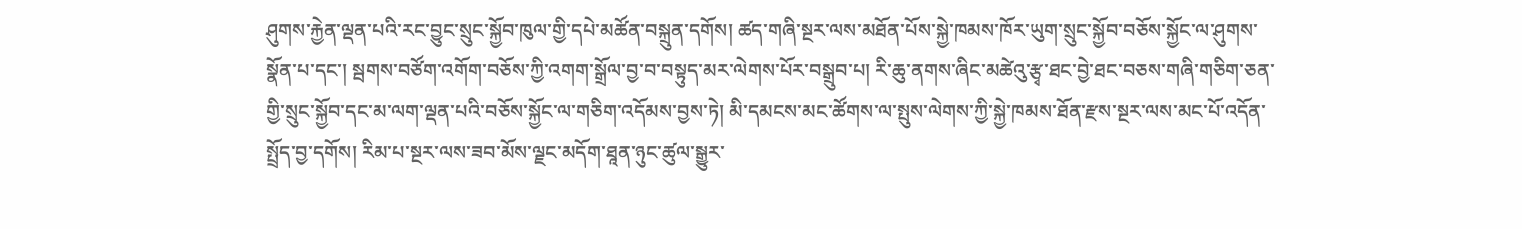ཤུགས་རྐྱེན་ལྡན་པའི་རང་བྱུང་སྲུང་སྐྱོབ་ཁུལ་གྱི་དཔེ་མཚོན་བསྐྲུན་དགོས། ཚད་གཞི་སྔར་ལས་མཐོན་པོས་སྐྱེ་ཁམས་ཁོར་ཡུག་སྲུང་སྐྱོབ་བཅོས་སྐྱོང་ལ་ཤུགས་སྣོན་པ་དང་། སྦགས་བཙོག་འགོག་བཅོས་ཀྱི་འགག་སྒྲོལ་བྱ་བ་བསྟུད་མར་ལེགས་པོར་བསྒྲུབ་པ། རི་ཆུ་ནགས་ཞིང་མཚེའུ་རྩྭ་ཐང་བྱེ་ཐང་བཅས་གཞི་གཅིག་ཅན་གྱི་སྲུང་སྐྱོབ་དང་མ་ལག་ལྡན་པའི་བཅོས་སྐྱོང་ལ་གཅིག་འདོམས་བྱས་ཏེ། མི་དམངས་མང་ཚོགས་ལ་སྤུས་ལེགས་ཀྱི་སྐྱེ་ཁམས་ཐོན་རྫས་སྔར་ལས་མང་པོ་འདོན་སྤྲོད་བྱ་དགོས། རིམ་པ་སྔར་ལས་ཟབ་མོས་ལྗང་མདོག་ཐཱན་ཉུང་ཚུལ་སྒྱུར་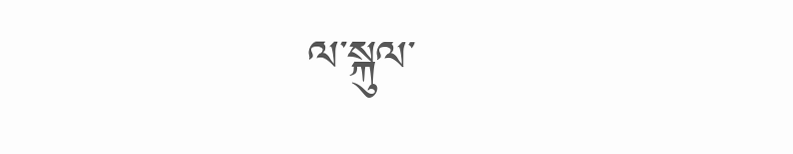ལ་སྐུལ་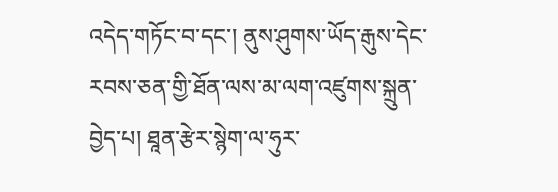འདེད་གཏོང་བ་དང་། ནུས་ཤུགས་ཡོད་རྒུས་དེང་རབས་ཅན་གྱི་ཐོན་ལས་མ་ལག་འཛུགས་སྐྲུན་བྱེད་པ། ཐཱན་རྩེར་སྙེག་ལ་ཧུར་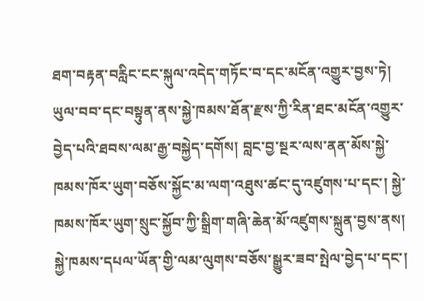ཐག་བརྟན་བརླིང་ངང་སྐུལ་འདེད་གཏོང་བ་དང་མངོན་འགྱུར་བྱས་ཏེ། ཡུལ་བབ་དང་བསྟུན་ནས་སྐྱེ་ཁམས་ཐོན་རྫས་ཀྱི་རིན་ཐང་མངོན་འགྱུར་བྱེད་པའི་ཐབས་ལམ་རྒྱ་བསྐྱེད་དགོས། བླང་བྱ་སྔར་ལས་ནན་མོས་སྐྱེ་ཁམས་ཁོར་ཡུག་བཅོས་སྐྱོང་མ་ལག་འཐུས་ཚང་དུ་འཛུགས་པ་དང་། སྐྱེ་ཁམས་ཁོར་ཡུག་སྲུང་སྐྱོབ་ཀྱི་སྒྲིག་གཞི་ཆེན་མོ་འཛུགས་སྐྲུན་བྱས་ནས། སྐྱེ་ཁམས་དཔལ་ཡོན་གྱི་ལམ་ལུགས་བཅོས་སྒྱུར་ཟབ་སྤེལ་བྱེད་པ་དང་།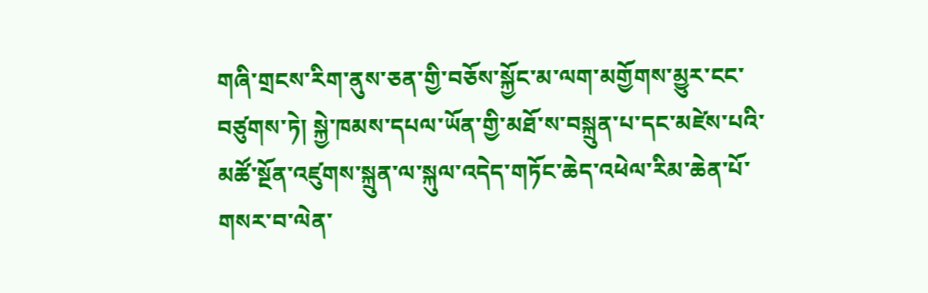གཞི་གྲངས་རིག་ནུས་ཅན་གྱི་བཅོས་སྐྱོང་མ་ལག་མགྱོགས་མྱུར་ངང་བཙུགས་ཏེ། སྐྱེ་ཁམས་དཔལ་ཡོན་གྱི་མཐོ་ས་བསྐྲུན་པ་དང་མཛེས་པའི་མཚོ་སྔོན་འཛུགས་སྐྲུན་ལ་སྐུལ་འདེད་གཏོང་ཆེད་འཕེལ་རིམ་ཆེན་པོ་གསར་བ་ལེན་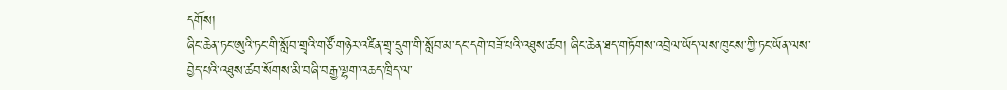དགོས།
ཞིང་ཆེན་ཏང་ཨུའི་ཏང་གི་སློབ་གྲྭའི་གཙོ་གཉེར་འཛིན་གྲྭ་དྲུག་གི་སློབ་མ་དང་དགེ་བཟོ་པའི་འཐུས་ཚབ། ཞིང་ཆེན་ཐད་གཏོགས་འབྲེལ་ཡོད་ལས་ཁུངས་ཀྱི་ཏང་ཡོན་ལས་བྱེད་པའི་འཐུས་ཚབ་སོགས་མི་བཞི་བརྒྱ་ལྷག་འཆད་ཁྲིད་ལ་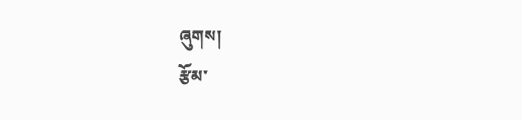ཞུགས།
རྩོམ་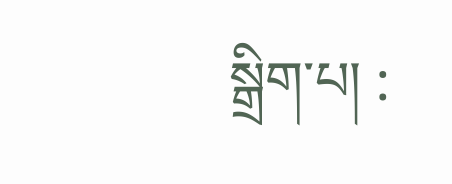སྒྲིག་པ། :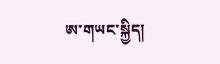ཨ་གཡང་སྐྱིད།